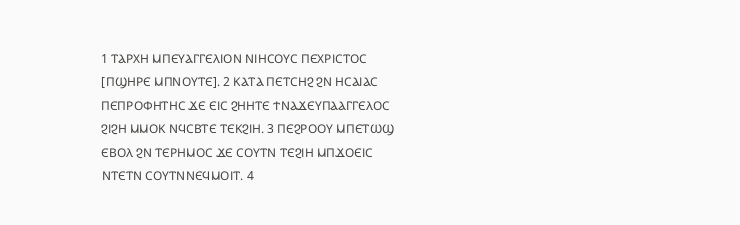1 ⲦⲀⲢⲬⲎ ⲘⲠⲈⲨⲀⲄⲄⲈⲖⲒⲞⲚ ⲚⲒⲎⲤⲞⲨⲤ ⲠⲈⲬⲢⲒⲤⲦⲞⲤ [ⲠϢⲎⲢⲈ ⲘⲠⲚⲞⲨⲦⲈ]. 2 ⲔⲀⲦⲀ ⲠⲈⲦⲤⲎϨ ϨⲚ ⲎⲤⲀⲒⲀⲤ ⲠⲈⲠⲢⲞⲪⲎⲦⲎⲤ ϪⲈ ⲈⲒⲤ ϨⲎⲎⲦⲈ ϮⲚⲀϪⲈⲨⲠⲀⲀⲄⲄⲈⲖⲞⲤ ϨⲒϨⲎ ⲘⲘⲞⲔ ⲚϤⲤⲂⲦⲈ ⲦⲈⲔϨⲒⲎ. 3 ⲠⲈϨⲢⲞⲞⲨ ⲘⲠⲈⲦⲰϢ ⲈⲂⲞⲖ ϨⲚ ⲦⲈⲢⲎⲘⲞⲤ ϪⲈ ⲤⲞⲨⲦⲚ ⲦⲈϨⲒⲎ ⲘⲠϪⲞⲈⲒⲤ ⲚⲦⲈⲦⲚ ⲤⲞⲨⲦⲚⲚⲈϤⲘⲞⲒⲦ. 4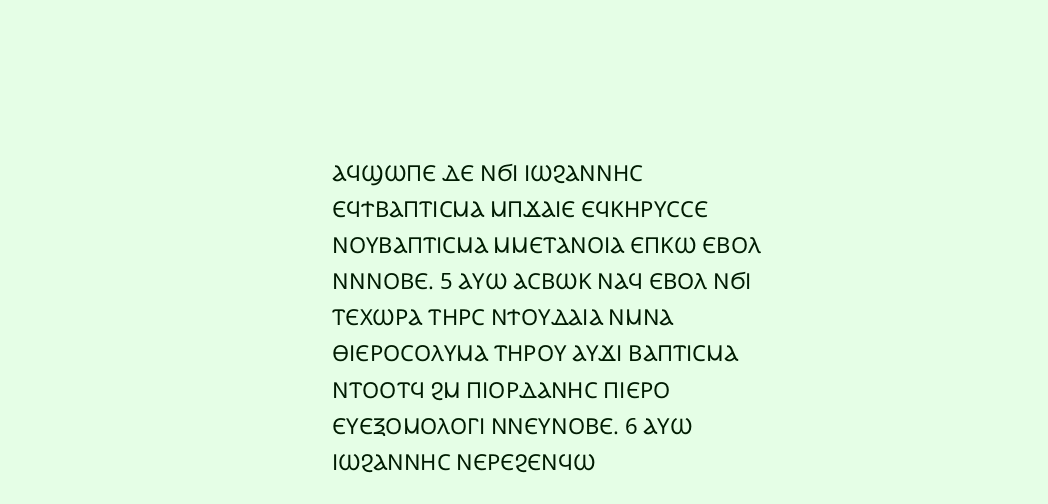ⲀϤϢⲰⲠⲈ ⲆⲈ ⲚϬⲒ ⲒⲰϨⲀⲚⲚⲎⲤ ⲈϤϮⲂⲀⲠⲦⲒⲤⲘⲀ ⲘⲠϪⲀⲒⲈ ⲈϤⲔⲎⲢⲨⲤⲤⲈ ⲚⲞⲨⲂⲀⲠⲦⲒⲤⲘⲀ ⲘⲘⲈⲦⲀⲚⲞⲒⲀ ⲈⲠⲔⲰ ⲈⲂⲞⲖ ⲚⲚⲚⲞⲂⲈ. 5 ⲀⲨⲰ ⲀⲤⲂⲰⲔ ⲚⲀϤ ⲈⲂⲞⲖ ⲚϬⲒ ⲦⲈⲬⲰⲢⲀ ⲦⲎⲢⲤ ⲚϮⲞⲨⲆⲀⲒⲀ ⲚⲘⲚⲀ ⲐⲒⲈⲢⲞⲤⲞⲖⲨⲘⲀ ⲦⲎⲢⲞⲨ ⲀⲨϪⲒ ⲂⲀⲠⲦⲒⲤⲘⲀ ⲚⲦⲞⲞⲦϤ ϨⲘ ⲠⲒⲞⲢⲆⲀⲚⲎⲤ ⲠⲒⲈⲢⲞ ⲈⲨⲈⲜⲞⲘⲞⲖⲞⲄⲒ ⲚⲚⲈⲨⲚⲞⲂⲈ. 6 ⲀⲨⲰ ⲒⲰϨⲀⲚⲚⲎⲤ ⲚⲈⲢⲈϨⲈⲚϤⲰ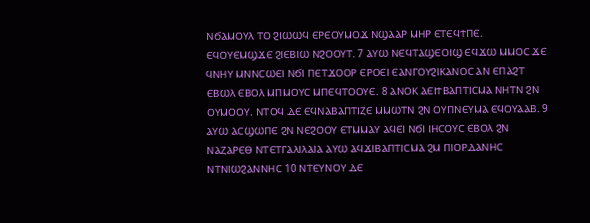ⲚϬⲀⲘⲞⲨⲖ ⲦⲞ ϨⲒⲰⲰϤ ⲈⲢⲈⲞⲨⲘⲞϪ ⲚϢⲀⲀⲢ ⲘⲎⲢ ⲈⲦⲈϤϮⲠⲈ. ⲈϤⲞⲨⲈⲘϢϪⲈ ϨⲒⲈⲂⲒⲰ ⲚϨⲞⲞⲨⲦ. 7 ⲀⲨⲰ ⲚⲈϤⲦⲀϢⲈⲞⲒϢ ⲈϤϪⲰ ⲘⲘⲞⲤ ϪⲈ ϤⲚⲎⲨ ⲘⲚⲚⲤⲰⲈⲒ ⲚϬⲒ ⲠⲈⲦϪⲞⲞⲢ ⲈⲢⲞⲈⲒ ⲈⲀⲚⲄⲞⲨϨⲒⲔⲀⲚⲞⲤ ⲀⲚ ⲈⲠⲀϨⲦ ⲈⲂⲰⲖ ⲈⲂⲞⲖ ⲘⲠⲘⲞⲨⲤ ⲘⲠⲈϤⲦⲞⲞⲨⲈ. 8 ⲀⲚⲞⲔ ⲀⲈⲒϮⲂⲀⲠⲦⲒⲤⲘⲀ ⲚⲎⲦⲚ ϨⲚ ⲞⲨⲘⲞⲞⲨ. ⲚⲦⲞϤ ⲆⲈ ⲈϤⲚⲀⲂⲀⲠⲦⲒⲌⲈ ⲘⲘⲰⲦⲚ ϨⲚ ⲞⲨⲠⲚⲈⲨⲘⲀ ⲈϤⲞⲨⲀⲀⲂ. 9 ⲀⲨⲰ ⲀⲤϢⲰⲠⲈ ϨⲚ ⲚⲈϨⲞⲞⲨ ⲈⲦⲘⲘⲀⲨ ⲀϤⲈⲒ ⲚϬⲒ ⲒⲎⲤⲞⲨⲤ ⲈⲂⲞⲖ ϨⲚ ⲚⲀⲌⲀⲢⲈⲐ ⲚⲦⲈⲦⲄⲀⲖⲒⲖⲀⲒⲀ ⲀⲨⲰ ⲀϤϪⲒⲂⲀⲠⲦⲒⲤⲘⲀ ϨⲘ ⲠⲒⲞⲢⲆⲀⲚⲎⲤ ⲚⲦⲚⲒⲰϨⲀⲚⲚⲎⲤ 10 ⲚⲦⲈⲨⲚⲞⲨ ⲆⲈ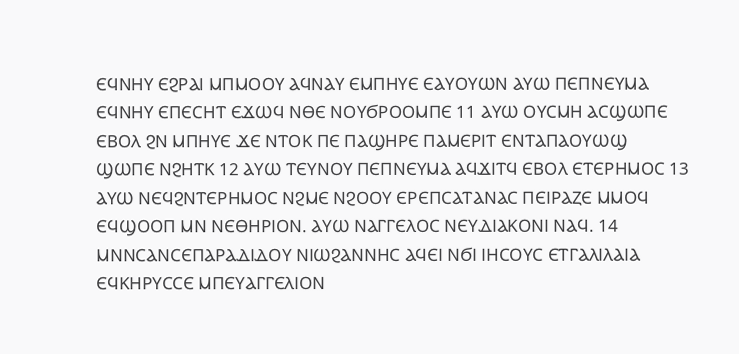ⲈϤⲚⲎⲨ ⲈϨⲢⲀⲒ ⲘⲠⲘⲞⲞⲨ ⲀϤⲚⲀⲨ ⲈⲘⲠⲎⲨⲈ ⲈⲀⲨⲞⲨⲰⲚ ⲀⲨⲰ ⲠⲈⲠⲚⲈⲨⲘⲀ ⲈϤⲚⲎⲨ ⲈⲠⲈⲤⲎⲦ ⲈϪⲰϤ ⲚⲐⲈ ⲚⲞⲨϬⲢⲞⲞⲘⲠⲈ 11 ⲀⲨⲰ ⲞⲨⲤⲘⲎ ⲀⲤϢⲰⲠⲈ ⲈⲂⲞⲖ ϨⲚ ⲘⲠⲎⲨⲈ ϪⲈ ⲚⲦⲞⲔ ⲠⲈ ⲠⲀϢⲎⲢⲈ ⲠⲀⲘⲈⲢⲒⲦ ⲈⲚⲦⲀⲠⲀⲞⲨⲰϢ ϢⲰⲠⲈ ⲚϨⲎⲦⲔ 12 ⲀⲨⲰ ⲦⲈⲨⲚⲞⲨ ⲠⲈⲠⲚⲈⲨⲘⲀ ⲀϤϪⲒⲦϤ ⲈⲂⲞⲖ ⲈⲦⲈⲢⲎⲘⲞⲤ 13 ⲀⲨⲰ ⲚⲈϤϨⲚⲦⲈⲢⲎⲘⲞⲤ ⲚϨⲘⲈ ⲚϨⲞⲞⲨ ⲈⲢⲈⲠⲤⲀⲦⲀⲚⲀⲤ ⲠⲈⲒⲢⲀⲌⲈ ⲘⲘⲞϤ ⲈϤϢⲞⲞⲠ ⲘⲚ ⲚⲈⲐⲎⲢⲒⲞⲚ. ⲀⲨⲰ ⲚⲀⲄⲄⲈⲖⲞⲤ ⲚⲈⲨⲆⲒⲀⲔⲞⲚⲒ ⲚⲀϤ. 14 ⲘⲚⲚⲤⲀⲚⲤⲈⲠⲀⲢⲀⲆⲒⲆⲞⲨ ⲚⲒⲰϨⲀⲚⲚⲎⲤ ⲀϤⲈⲒ ⲚϬⲒ ⲒⲎⲤⲞⲨⲤ ⲈⲦⲄⲀⲖⲒⲖⲀⲒⲀ ⲈϤⲔⲎⲢⲨⲤⲤⲈ ⲘⲠⲈⲨⲀⲄⲄⲈⲖⲒⲞⲚ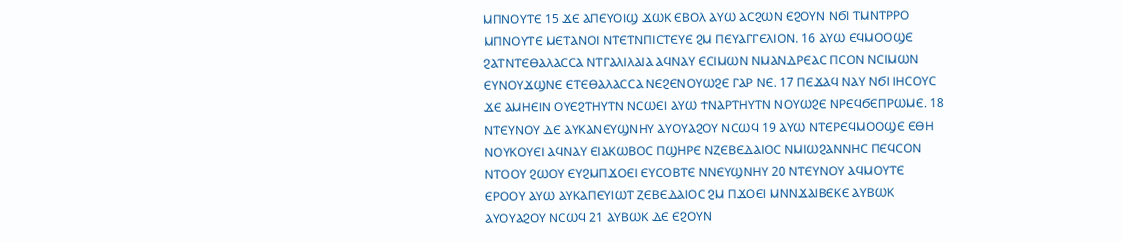ⲘⲠⲚⲞⲨⲦⲈ 15 ϪⲈ ⲀⲠⲈⲨⲞⲒϢ ϪⲰⲔ ⲈⲂⲞⲖ ⲀⲨⲰ ⲀⲤϨⲰⲚ ⲈϨⲞⲨⲚ ⲚϬⲒ ⲦⲘⲚⲦⲢⲢⲞ ⲘⲠⲚⲞⲨⲦⲈ ⲘⲈⲦⲀⲚⲞⲒ ⲚⲦⲈⲦⲚⲠⲒⲤⲦⲈⲨⲈ ϨⲘ ⲠⲈⲨⲀⲄⲄⲈⲖⲒⲞⲚ. 16 ⲀⲨⲰ ⲈϤⲘⲞⲞϢⲈ ϨⲀⲦⲚⲦⲈⲐⲀⲖⲀⲤⲤⲀ ⲚⲦⲄⲀⲖⲒⲖⲀⲒⲀ ⲀϤⲚⲀⲨ ⲈⲤⲒⲘⲰⲚ ⲚⲘⲀⲚⲆⲢⲈⲀⲤ ⲠⲤⲞⲚ ⲚⲤⲒⲘⲰⲚ ⲈⲨⲚⲞⲨϪϢⲚⲈ ⲈⲦⲈⲐⲀⲖⲀⲤⲤⲀ ⲚⲈϨⲈⲚⲞⲨⲰϨⲈ ⲄⲀⲢ ⲚⲈ. 17 ⲠⲈϪⲀϤ ⲚⲀⲨ ⲚϬⲒ ⲒⲎⲤⲞⲨⲤ ϪⲈ ⲀⲘⲎⲈⲒⲚ ⲞⲨⲈϨⲦⲎⲨⲦⲚ ⲚⲤⲰⲈⲒ ⲀⲨⲰ ϮⲚⲀⲢⲦⲎⲨⲦⲚ ⲚⲞⲨⲰϨⲈ ⲚⲢⲈϤϬⲈⲠⲢⲰⲘⲈ. 18 ⲚⲦⲈⲨⲚⲞⲨ ⲆⲈ ⲀⲨⲔⲀⲚⲈⲨϢⲚⲎⲨ ⲀⲨⲞⲨⲀϨⲞⲨ ⲚⲤⲰϤ 19 ⲀⲨⲰ ⲚⲦⲈⲢⲈϤⲘⲞⲞϢⲈ ⲈⲐⲎ ⲚⲞⲨⲔⲞⲨⲈⲒ ⲀϤⲚⲀⲨ ⲈⲒⲀⲔⲰⲂⲞⲤ ⲠϢⲎⲢⲈ ⲚⲌⲈⲂⲈⲆⲀⲒⲞⲤ ⲚⲘⲒⲰϨⲀⲚⲚⲎⲤ ⲠⲈϤⲤⲞⲚ ⲚⲦⲞⲞⲨ ϨⲰⲞⲨ ⲈⲨϨⲘⲠϪⲞⲈⲒ ⲈⲨⲤⲞⲂⲦⲈ ⲚⲚⲈⲨϢⲚⲎⲨ 20 ⲚⲦⲈⲨⲚⲞⲨ ⲀϤⲘⲞⲨⲦⲈ ⲈⲢⲞⲞⲨ ⲀⲨⲰ ⲀⲨⲔⲀⲠⲈⲨⲒⲰⲦ ⲌⲈⲂⲈⲆⲀⲒⲞⲤ ϨⲘ ⲠϪⲞⲈⲒ ⲘⲚⲚϪⲀⲒⲂⲈⲔⲈ ⲀⲨⲂⲰⲔ ⲀⲨⲞⲨⲀϨⲞⲨ ⲚⲤⲰϤ 21 ⲀⲨⲂⲰⲔ ⲆⲈ ⲈϨⲞⲨⲚ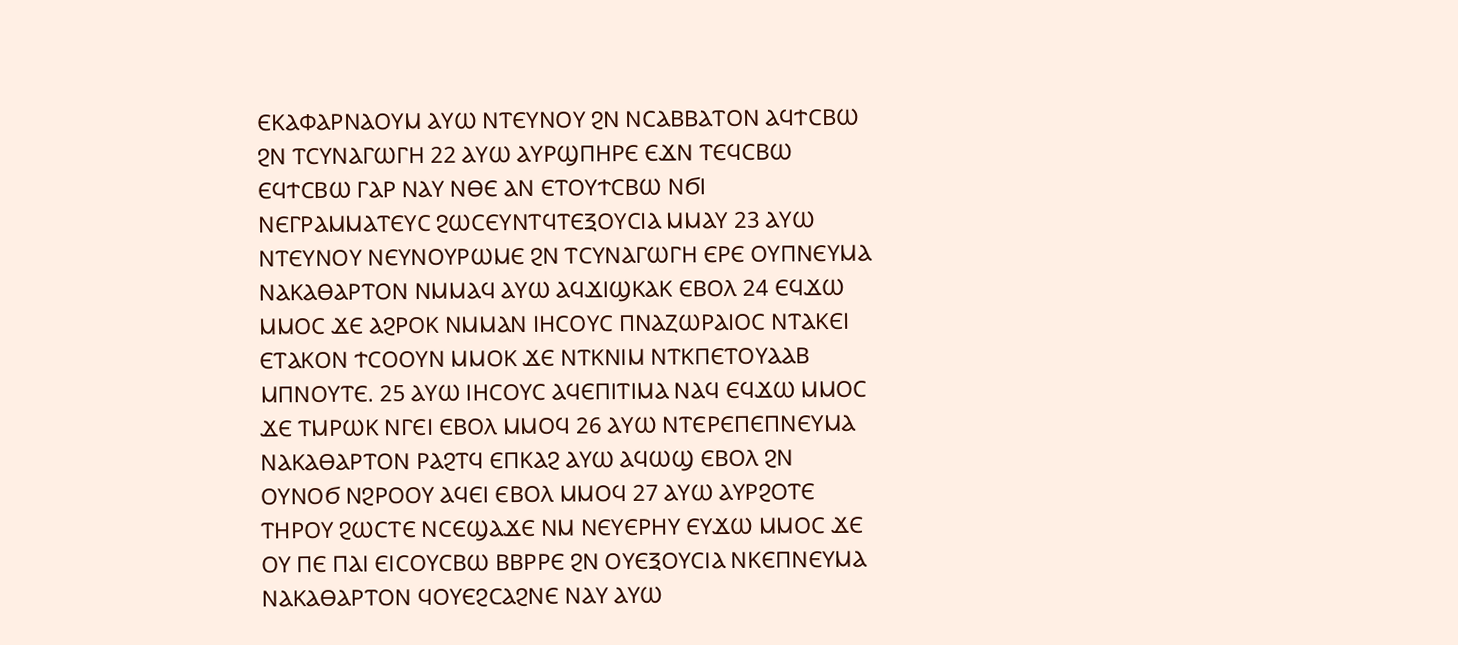ⲈⲔⲀⲪⲀⲢⲚⲀⲞⲨⲘ ⲀⲨⲰ ⲚⲦⲈⲨⲚⲞⲨ ϨⲚ ⲚⲤⲀⲂⲂⲀⲦⲞⲚ ⲀϤϮⲤⲂⲰ ϨⲚ ⲦⲤⲨⲚⲀⲄⲰⲄⲎ 22 ⲀⲨⲰ ⲀⲨⲢϢⲠⲎⲢⲈ ⲈϪⲚ ⲦⲈϤⲤⲂⲰ ⲈϤϮⲤⲂⲰ ⲄⲀⲢ ⲚⲀⲨ ⲚⲐⲈ ⲀⲚ ⲈⲦⲞⲨϮⲤⲂⲰ ⲚϬⲒ ⲚⲈⲄⲢⲀⲘⲘⲀⲦⲈⲨⲤ ϨⲰⲤⲈⲨⲚⲦϤⲦⲈⲜⲞⲨⲤⲒⲀ ⲘⲘⲀⲨ 23 ⲀⲨⲰ ⲚⲦⲈⲨⲚⲞⲨ ⲚⲈⲨⲚⲞⲨⲢⲰⲘⲈ ϨⲚ ⲦⲤⲨⲚⲀⲄⲰⲄⲎ ⲈⲢⲈ ⲞⲨⲠⲚⲈⲨⲘⲀ ⲚⲀⲔⲀⲐⲀⲢⲦⲞⲚ ⲚⲘⲘⲀϤ ⲀⲨⲰ ⲀϤϪⲒϢⲔⲀⲔ ⲈⲂⲞⲖ 24 ⲈϤϪⲰ ⲘⲘⲞⲤ ϪⲈ ⲀϨⲢⲞⲔ ⲚⲘⲘⲀⲚ ⲒⲎⲤⲞⲨⲤ ⲠⲚⲀⲌⲰⲢⲀⲒⲞⲤ ⲚⲦⲀⲔⲈⲒ ⲈⲦⲀⲔⲞⲚ ϮⲤⲞⲞⲨⲚ ⲘⲘⲞⲔ ϪⲈ ⲚⲦⲔⲚⲒⲘ ⲚⲦⲔⲠⲈⲦⲞⲨⲀⲀⲂ ⲘⲠⲚⲞⲨⲦⲈ. 25 ⲀⲨⲰ ⲒⲎⲤⲞⲨⲤ ⲀϤⲈⲠⲒⲦⲒⲘⲀ ⲚⲀϤ ⲈϤϪⲰ ⲘⲘⲞⲤ ϪⲈ ⲦⲘⲢⲰⲔ ⲚⲄⲈⲒ ⲈⲂⲞⲖ ⲘⲘⲞϤ 26 ⲀⲨⲰ ⲚⲦⲈⲢⲈⲠⲈⲠⲚⲈⲨⲘⲀ ⲚⲀⲔⲀⲐⲀⲢⲦⲞⲚ ⲢⲀϨⲦϤ ⲈⲠⲔⲀϨ ⲀⲨⲰ ⲀϤⲰϢ ⲈⲂⲞⲖ ϨⲚ ⲞⲨⲚⲞϬ ⲚϨⲢⲞⲞⲨ ⲀϤⲈⲒ ⲈⲂⲞⲖ ⲘⲘⲞϤ 27 ⲀⲨⲰ ⲀⲨⲢϨⲞⲦⲈ ⲦⲎⲢⲞⲨ ϨⲰⲤⲦⲈ ⲚⲤⲈϢⲀϪⲈ ⲚⲘ ⲚⲈⲨⲈⲢⲎⲨ ⲈⲨϪⲰ ⲘⲘⲞⲤ ϪⲈ ⲞⲨ ⲠⲈ ⲠⲀⲒ ⲈⲒⲤⲞⲨⲤⲂⲰ ⲂⲂⲢⲢⲈ ϨⲚ ⲞⲨⲈⲜⲞⲨⲤⲒⲀ ⲚⲔⲈⲠⲚⲈⲨⲘⲀ ⲚⲀⲔⲀⲐⲀⲢⲦⲞⲚ ϤⲞⲨⲈϨⲤⲀϨⲚⲈ ⲚⲀⲨ ⲀⲨⲰ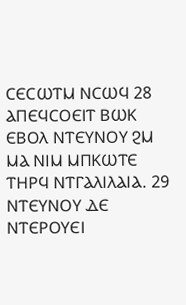ⲤⲈⲤⲰⲦⲘ ⲚⲤⲰϤ 28 ⲀⲠⲈϤⲤⲞⲈⲒⲦ ⲂⲰⲔ ⲈⲂⲞⲖ ⲚⲦⲈⲨⲚⲞⲨ ϨⲘ ⲘⲀ ⲚⲒⲘ ⲘⲠⲔⲰⲦⲈ ⲦⲎⲢϤ ⲚⲦⲄⲀⲖⲒⲖⲀⲒⲀ. 29 ⲚⲦⲈⲨⲚⲞⲨ ⲆⲈ ⲚⲦⲈⲢⲞⲨⲈⲒ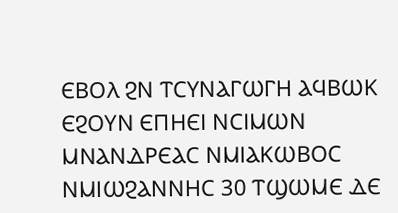ⲈⲂⲞⲖ ϨⲚ ⲦⲤⲨⲚⲀⲄⲰⲄⲎ ⲀϤⲂⲰⲔ ⲈϨⲞⲨⲚ ⲈⲠⲎⲈⲒ ⲚⲤⲒⲘⲰⲚ ⲘⲚⲀⲚⲆⲢⲈⲀⲤ ⲚⲘⲒⲀⲔⲰⲂⲞⲤ ⲚⲘⲒⲰϨⲀⲚⲚⲎⲤ 30 ⲦϢⲰⲘⲈ ⲆⲈ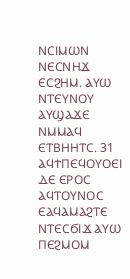ⲚⲤⲒⲘⲰⲚ ⲚⲈⲤⲚⲎϪ ⲈⲤϨⲎⲘ. ⲀⲨⲰ ⲚⲦⲈⲨⲚⲞⲨ ⲀⲨϢⲀϪⲈ ⲚⲘⲘⲀϤ ⲈⲦⲂⲎⲎⲦⲤ. 31 ⲀϤϮⲠⲈϤⲞⲨⲞⲈⲒ ⲆⲈ ⲈⲢⲞⲤ ⲀϤⲦⲞⲨⲚⲞⲤ ⲈⲀϤⲀⲘⲀϨⲦⲈ ⲚⲦⲈⲤϬⲒϪ ⲀⲨⲰ ⲠⲈϨⲘⲞⲘ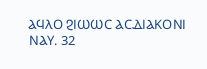ⲀϤⲖⲞ ϨⲒⲰⲰⲤ ⲀⲤⲆⲒⲀⲔⲞⲚⲒ ⲚⲀⲨ. 32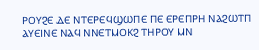ⲢⲞⲨϨⲈ ⲆⲈ ⲚⲦⲈⲢⲈϤϢⲰⲠⲈ ⲠⲈ ⲈⲢⲈⲠⲢⲎ ⲚⲀϨⲰⲦⲠ ⲀⲨⲈⲒⲚⲈ ⲚⲀϤ ⲚⲚⲈⲦⲘⲞⲔϨ ⲦⲎⲢⲞⲨ ⲘⲚ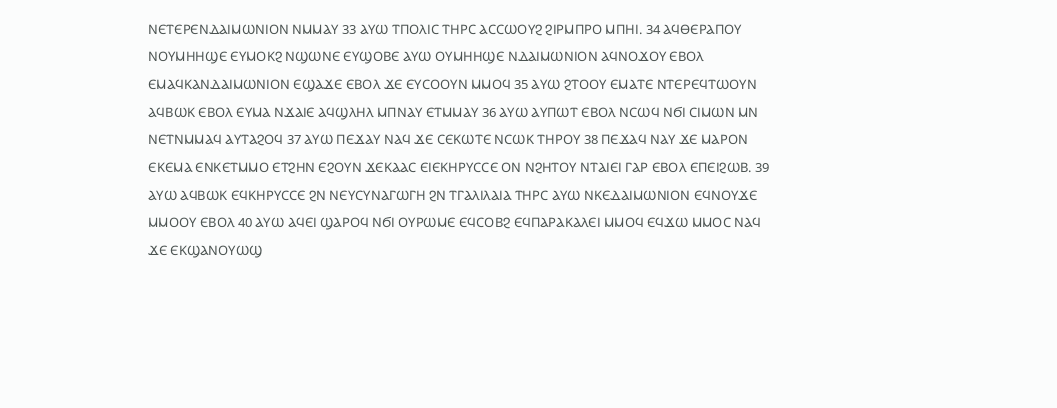ⲚⲈⲦⲈⲢⲈⲚⲆⲀⲒⲘⲰⲚⲒⲞⲚ ⲚⲘⲘⲀⲨ 33 ⲀⲨⲰ ⲦⲠⲞⲖⲒⲤ ⲦⲎⲢⲤ ⲀⲤⲤⲰⲞⲨϨ ϨⲒⲢⲘⲠⲢⲞ ⲘⲠⲎⲒ. 34 ⲀϤⲐⲈⲢⲀⲠⲞⲨ ⲚⲞⲨⲘⲎⲎϢⲈ ⲈⲨⲘⲞⲔϨ ⲚϢⲰⲚⲈ ⲈⲨϢⲞⲂⲈ ⲀⲨⲰ ⲞⲨⲘⲎⲎϢⲈ ⲚⲆⲀⲒⲘⲰⲚⲒⲞⲚ ⲀϤⲚⲞϪⲞⲨ ⲈⲂⲞⲖ ⲈⲘⲀϤⲔⲀⲚⲆⲀⲒⲘⲰⲚⲒⲞⲚ ⲈϢⲀϪⲈ ⲈⲂⲞⲖ ϪⲈ ⲈⲨⲤⲞⲞⲨⲚ ⲘⲘⲞϤ 35 ⲀⲨⲰ ϨⲦⲞⲞⲨ ⲈⲘⲀⲦⲈ ⲚⲦⲈⲢⲈϤⲦⲰⲞⲨⲚ ⲀϤⲂⲰⲔ ⲈⲂⲞⲖ ⲈⲨⲘⲀ ⲚϪⲀⲒⲈ ⲀϤϢⲖⲎⲖ ⲘⲠⲚⲀⲨ ⲈⲦⲘⲘⲀⲨ 36 ⲀⲨⲰ ⲀⲨⲠⲰⲦ ⲈⲂⲞⲖ ⲚⲤⲰϤ ⲚϬⲒ ⲤⲒⲘⲰⲚ ⲘⲚ ⲚⲈⲦⲚⲘⲘⲀϤ ⲀⲨⲦⲀϨⲞϤ 37 ⲀⲨⲰ ⲠⲈϪⲀⲨ ⲚⲀϤ ϪⲈ ⲤⲈⲔⲰⲦⲈ ⲚⲤⲰⲔ ⲦⲎⲢⲞⲨ 38 ⲠⲈϪⲀϤ ⲚⲀⲨ ϪⲈ ⲘⲀⲢⲞⲚ ⲈⲔⲈⲘⲀ ⲈⲚⲔⲈⲦⲘⲘⲞ ⲈⲦϨⲎⲚ ⲈϨⲞⲨⲚ ϪⲈⲔⲀⲀⲤ ⲈⲒⲈⲔⲎⲢⲨⲤⲤⲈ ⲞⲚ ⲚϨⲎⲦⲞⲨ ⲚⲦⲀⲒⲈⲒ ⲄⲀⲢ ⲈⲂⲞⲖ ⲈⲠⲈⲒϨⲰⲂ. 39 ⲀⲨⲰ ⲀϤⲂⲰⲔ ⲈϤⲔⲎⲢⲨⲤⲤⲈ ϨⲚ ⲚⲈⲨⲤⲨⲚⲀⲄⲰⲄⲎ ϨⲚ ⲦⲄⲀⲖⲒⲖⲀⲒⲀ ⲦⲎⲢⲤ ⲀⲨⲰ ⲚⲔⲈⲆⲀⲒⲘⲰⲚⲒⲞⲚ ⲈϤⲚⲞⲨϪⲈ ⲘⲘⲞⲞⲨ ⲈⲂⲞⲖ 40 ⲀⲨⲰ ⲀϤⲈⲒ ϢⲀⲢⲞϤ ⲚϬⲒ ⲞⲨⲢⲰⲘⲈ ⲈϤⲤⲞⲂϨ ⲈϤⲠⲀⲢⲀⲔⲀⲖⲈⲒ ⲘⲘⲞϤ ⲈϤϪⲰ ⲘⲘⲞⲤ ⲚⲀϤ ϪⲈ ⲈⲔϢⲀⲚⲞⲨⲰϢ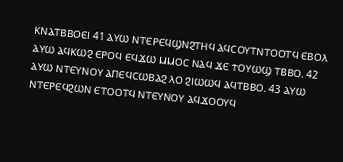ⲔⲚⲀⲦⲂⲂⲞⲈⲒ 41 ⲀⲨⲰ ⲚⲦⲈⲢⲈϤϢⲚϨⲦⲎϤ ⲀϤⲤⲞⲨⲦⲚⲦⲞⲞⲦϤ ⲈⲂⲞⲖ ⲀⲨⲰ ⲀϤⲔⲰϨ ⲈⲢⲞϤ ⲈϤϪⲰ ⲘⲘⲞⲤ ⲚⲀϤ ϪⲈ ϮⲞⲨⲰϢ ⲦⲂⲂⲞ. 42 ⲀⲨⲰ ⲚⲦⲈⲨⲚⲞⲨ ⲀⲠⲈϤⲤⲰⲂⲀϨ ⲖⲞ ϨⲒⲰⲰϤ ⲀϤⲦⲂⲂⲞ. 43 ⲀⲨⲰ ⲚⲦⲈⲢⲈϤϨⲰⲚ ⲈⲦⲞⲞⲦϤ ⲚⲦⲈⲨⲚⲞⲨ ⲀϤϪⲞⲞⲨϤ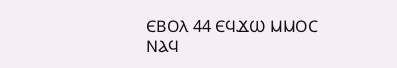ⲈⲂⲞⲖ 44 ⲈϤϪⲰ ⲘⲘⲞⲤ ⲚⲀϤ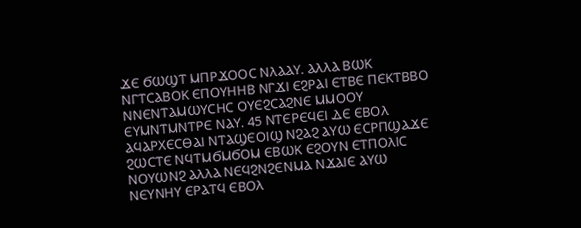ϪⲈ ϬⲰϢⲦ ⲘⲠⲢϪⲞⲞⲤ ⲚⲖⲀⲀⲨ. ⲀⲖⲖⲀ ⲂⲰⲔ ⲚⲄⲦⲤⲀⲂⲞⲔ ⲈⲠⲞⲨⲎⲎⲂ ⲚⲄϪⲒ ⲈϨⲢⲀⲒ ⲈⲦⲂⲈ ⲠⲈⲔⲦⲂⲂⲞ ⲚⲚⲈⲚⲦⲀⲘⲰⲨⲤⲎⲤ ⲞⲨⲈϨⲤⲀϨⲚⲈ ⲘⲘⲞⲞⲨ ⲈⲨⲘⲚⲦⲘⲚⲦⲢⲈ ⲚⲀⲨ. 45 ⲚⲦⲈⲢⲈϤⲈⲒ ⲆⲈ ⲈⲂⲞⲖ ⲀϤⲀⲢⲬⲈⲤⲐⲀⲒ ⲚⲦⲀϢⲈⲞⲒϢ ⲚϨⲀϨ ⲀⲨⲰ ⲈⲤⲢⲠϢⲀϪⲈ ϨⲰⲤⲦⲈ ⲚϤⲦⲘϬⲘϬⲞⲘ ⲈⲂⲰⲔ ⲈϨⲞⲨⲚ ⲈⲦⲠⲞⲖⲒⲤ ⲚⲞⲨⲰⲚϨ ⲀⲖⲖⲀ ⲚⲈϤϨⲚϨⲈⲚⲘⲀ ⲚϪⲀⲒⲈ ⲀⲨⲰ ⲚⲈⲨⲚⲎⲨ ⲈⲢⲀⲦϤ ⲈⲂⲞⲖ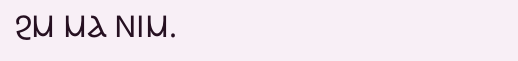ϨⲘ ⲘⲀ ⲚⲒⲘ.